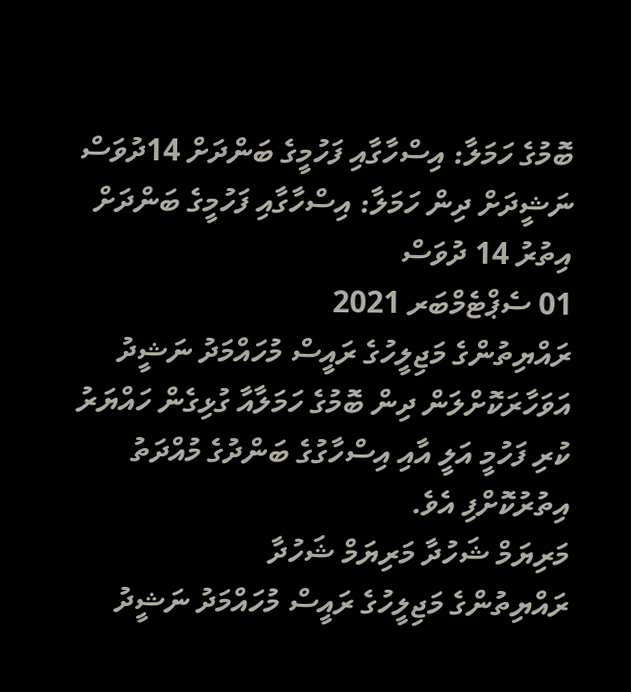ބޮމުގެ ހަމަލާ: އިސްހާގާއި ފަހުމީގެ ބަންދަށް 14ދުވަސް
ނަޝީދަށް ދިން ހަމަލާ: އިސްހާގާއި ފަހުމީގެ ބަންދަށް އިތުރު 14 ދުވަސް
01 ސެޕްޓެމްބަރ 2021
ރައްޔިތުންގެ މަޖިލީހުގެ ރައީސް މުހައްމަދު ނަޝީދު އަވަހާރަކޮށްލަން ދިން ބޮމުގެ ހަމަލާއާ ގުޅިގެން ހައްޔަރު ކުރި ފަހުމީ އަލީ އާއި އިސްހާގުގެ ބަންދުގެ މުއްދަތު އިތުރުކޮށްފި އެވެ.
މަރިޔަމް ޝަހުދާ މަރިޔަމް ޝަހުދާ
ރައްޔިތުންގެ މަޖިލީހުގެ ރައީސް މުހައްމަދު ނަޝީދު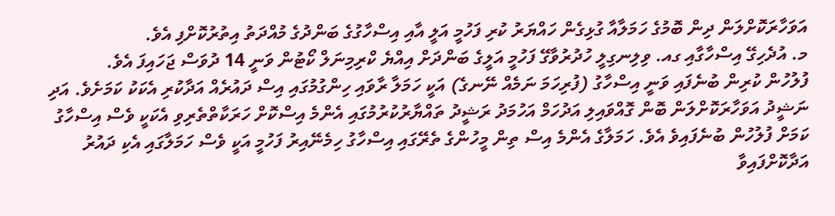އަވަހާރަކޮށްލަން ދިން ބޮމުގެ ހަމަލާއާ ގުޅިގެން ހައްޔަރު ކުރި ފަހުމީ އަލީ އާއި އިސްހާގުގެ ބަންދުގެ މުއްދަތު އިތުރުކޮށްފި އެވެ.
މ. އުދެހިގޭ އިސްހާގާއި ގއ. ވިލިނގިލީ ހުދުރުވާގޭ ފަހުމީ އަލީގެ ބަންދަށް އިއްޔެ ކްރިމިނަލް ކޯޓުން ވަނީ 14 ދުވަސް ޖަހައިފަ އެވެ.
ފުލުހުން ކުރިން ބުނެފައި ވަނީ އިސްހާގު (ފުރިހަމަ ނަމެއް ނޭނގެ) އަކީ ހަމަލާ ރާވައި ހިންގުމުގައި އިސް ދައުރެއް އަދާކުރި އެކަކު ކަމަށެވެ. އަދި ނަޝީދު އަވަހާރަކޮށްލަން ބޮން ގޮއްވައިލި އަދުހަމް އަހުމަދު ރަޝީދު ތައްޔާރުކުރުމުގައި އެންމެ އިސްކޮށް ހަރަކާތްތެރިވި އެކަކީ ވެސް އިސްހާގު ކަމަށް ފުލުހުން ބުނެފައިވެ އެވެ. ހަމަލާގެ އެންމެ އިސް ތިން މީހުންގެ ތެރޭގައި އިސްހާގު ހިމެނޭއިރު ފަހުމީ އަކީ ވެސް ހަމަލާގައި އެކި ދައުރު އަދާކޮށްފައިވާ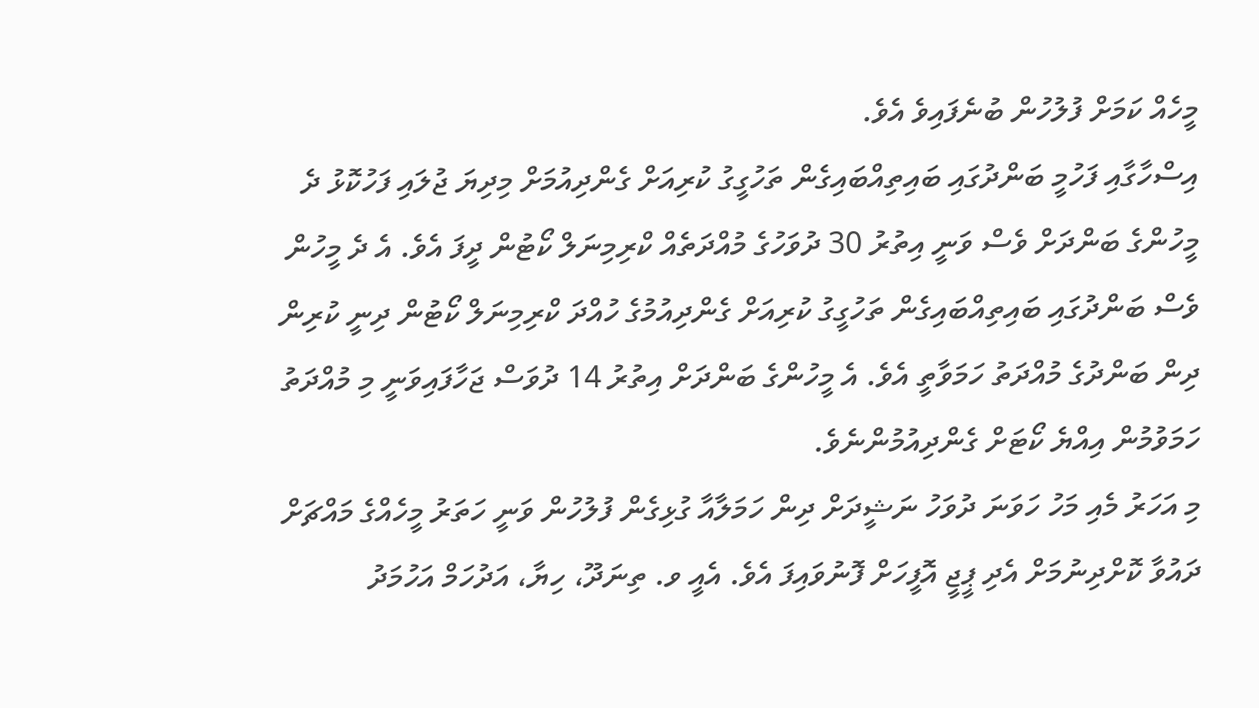މީހެއް ކަމަށް ފުލުހުން ބުނެފައިވެ އެވެ.
އިސްހާގާއި ފަހުމީ ބަންދުގައި ބައިތިއްބައިގެން ތަހުގީގު ކުރިއަށް ގެންދިއުމަށް މިދިޔަ ޖުލައި ފަހުކޮޅު ދެ މީހުންގެ ބަންދަށް ވެސް ވަނީ އިތުރު 30 ދުވަހުގެ މުއްދަތެއް ކްރިމިނަލް ކޯޓުން ދީފަ އެވެ. އެ ދެ މީހުން ވެސް ބަންދުގައި ބައިތިއްބައިގެން ތަހުގީގު ކުރިއަށް ގެންދިއުމުގެ ހުއްދަ ކްރިމިނަލް ކޯޓުން ދިނީ ކުރިން ދިން ބަންދުގެ މުއްދަތު ހަމަވާތީ އެވެ. އެ މީހުންގެ ބަންދަށް އިތުރު 14 ދުވަސް ޖަހާފައިވަނީ މި މުއްދަތު ހަމަވުމުން އިއްޔެ ކޯޓަށް ގެންދިއުމުންނެވެ.
މި އަހަރު މެއި މަހު ހަވަނަ ދުވަހު ނަޝީދަށް ދިން ހަމަލާއާ ގުޅިގެން ފުލުހުން ވަނީ ހަތަރު މީހެއްގެ މައްޗަށް ދައުވާ ކޮށްދިނުމަށް އެދި ޕީޖީ އޮފީހަށް ފޮނުވައިފަ އެވެ. އެއީ ވ. ތިނަދޫ، ހިޔާ، އަދުހަމް އަހުމަދު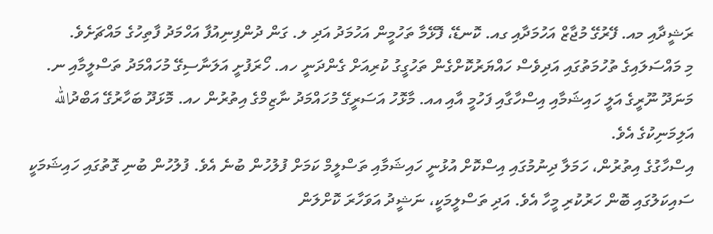ރަޝީދާއި މއ. ފޭރުގޭ މުޖާޒް އަހުމަދާއި ގއ. ކޮނޑޭ، ފޮޅޭމާ ތަހުމީން އަހުމަދު އަދި ލ. ގަން ދުންފިނިއުފާ އަހްމަދު ފާތިހުގެ މައްޗަށެވެ.
މި މައްސަލައިގެ ތުހުމަތުގައި އަދިވެސް ހައްޔަރުކޮށްގެން ތަހުގީގު ކުރިއަށް ގެންދަނީ ހއ. ހޯރަފުށީ އަލަނާސިގޭ މުހައްމަދު ތަސްލީމާއި ނ. މަނަދޫ ނޫރީގެ އަލީ ހައިޝަމާއި އިސްހާގާއި ފަހުމީ އާއި އއ. މާޅޮހު އަސަރީގޭ މުހައްމަދު ނާޒިމްގެ އިތުރުން ހއ. މޮޅަދޫ ބަހާރުގޭ އަބްދުالله އަލިމަނިކުގެ އެވެ.
އިސްހާގުގެ އިތުރުން، ހަމަލާ ދިނުމުގައި އިސްކޮށް އުޅުނީ ހައިޝަމާއި ތަސްލީމް ކަމަށް ފުލުހުން ބުނެ އެވެ. ފުލުހުން ބުނި ގޮތުގައި ހައިޝަމަކީ ސައިކަލުގައި ބޮން ހަރުކުރި މީހާ އެވެ. އަދި ތަސްލީމަކީ، ނަޝީދު އަވަހާރަ ކޮށްލަން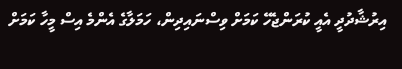އިރުޝާދުދީ އެއީ ކުރަންޖެހޭ ކަމަށް ވިސްނައިދިން، ހަމަލާގެ އެންމެ އިސް މީހާ ކަމަށް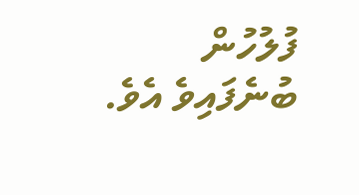ފުލުހުން ބުނެފައިވެ އެވެ.